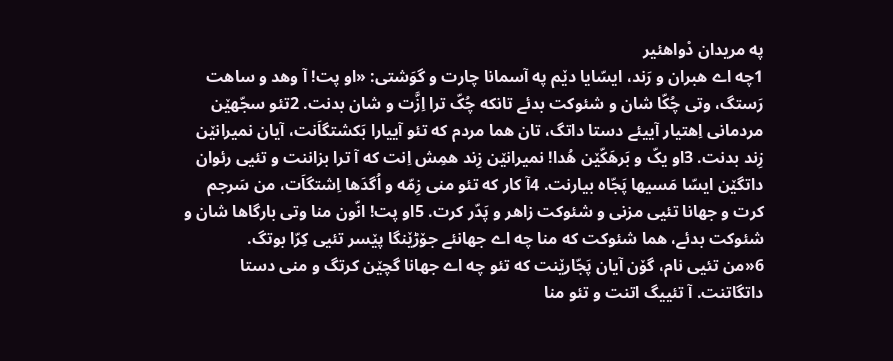په مریدان دْواهئیر
1چه اے هبران و رَند، ایسّایا دێم په آسمانا چارت و گوَشتی: «او پت! آ وهد و ساهت رَستگ، وتی چُکّا شان و شئوکت بدئے تانکه چُکّ ترا اِزَّت و شان بدنت. 2تئو سجّهێن مردمانی اِهتیار آییئے دستا داتگ، تان هما مردم که تئو آییارا بَکشتگاَنت، آیان نمیرانێن زِند بدنت. 3او یکّ و بَرهَکّێن هُدا! نمیرانێن زِند همِش اِنت که آ ترا بزاننت و تئیی رئوان داتگێن ایسّا مَسیها پَجّاه بیارنت. 4آ کار که تئو منی زِمّه و اُگدَها اِشتگاَت، من سَرجم کرت و جهانا تئیی مزنی و شئوکت زاهر و پَدّر کرت. 5او پت! انّون منا وتی بارگاها شان و شئوکت بدئے، هما شئوکت که منا چه اے جهانئے جۆڑێنگا پێسر تئیی کِرّا بوتگ.
6«من تئیی نام، گۆن آیان پَجّارێنت که تئو چه اے جهانا گچێن کرتگ و منی دستا داتگاتنت. آ تئییگ اتنت و تئو منا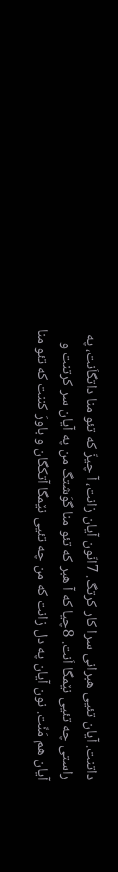داتنت. آیان تئیی هبرانی سرا کار کرتگ. 7انّون آیان زانت، آ چیزّ که تئو منا داتگاَنت، په راستی چه تئیی نێمگا اَنت. 8چیا که آ هبر که تئو منا گوَشتگ من په آیان سر کرتنت و آیان هم مَنِّت. نون آیان په دل زانت که من چه تئیی نێمگا آتکگان و باورَ کننت که تئو منا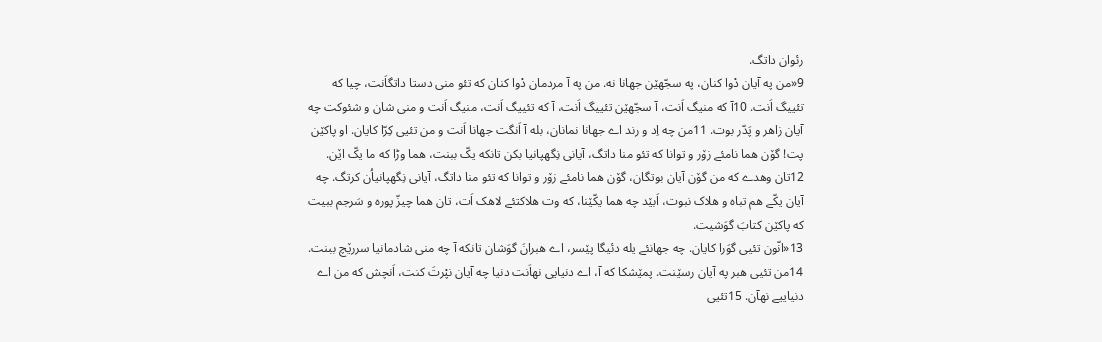رئوان داتگ.
9«من په آیان دْوا کنان، په سجّهێن جهانا نه. من په آ مردمان دْوا کنان که تئو منی دستا داتگاَنت، چیا که تئییگ اَنت. 10آ که منیگ اَنت، آ سجّهێن تئییگ اَنت، آ که تئییگ اَنت، منیگ اَنت و منی شان و شئوکت چه آیان زاهر و پَدّر بوت. 11من چه اِد و رند اے جهانا نمانان، بله آ اَنگت جهانا اَنت و من تئیی کِرّا کایان. او پاکێن پت! گۆن هما نامئے زۆر و توانا که تئو منا داتگ، آیانی نِگهپانیا بکن تانکه یکّ ببنت، هما وڑا که ما یکّ اێن. 12تان وهدے که من گۆن آیان بوتگان، گۆن هما نامئے زۆر و توانا که تئو منا داتگ، آیانی نِگهپانیاُن کرتگ. چه آیان یکّے هم تباه و هلاک نبوت، اَبێد چه هما یکّێنا، که وت هلاکتئے لاهک اَت، تان هما چیزّ پوره و سَرجم ببیت که پاکێن کتابَ گوَشیت.
13«انّون تئیی گوَرا کایان. چه جهانئے یله دئیگا پێسر، اے هبرانَ گوَشان تانکه آ چه منی شادمانیا سررێچ ببنت. 14من تئیی هبر په آیان رسێنت. پمێشکا که آ، اے دنیایی نهاَنت دنیا چه آیان نپْرتَ کنت، اَنچش که من اے دنیاییے نهآن. 15تئیی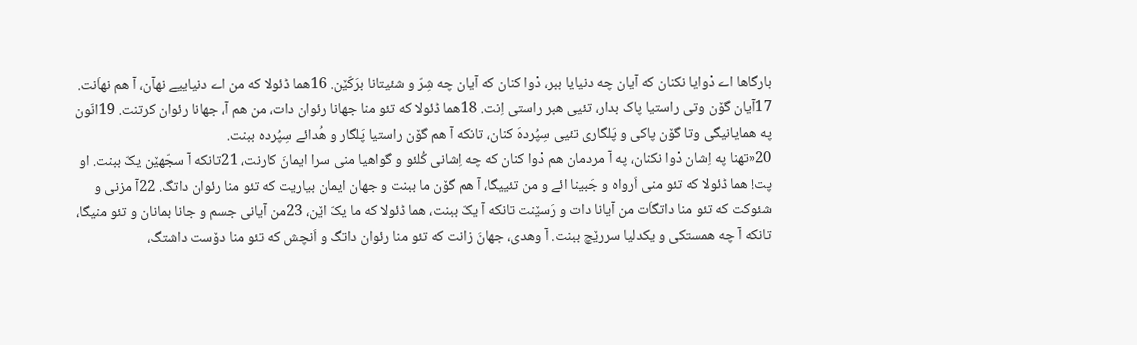بارگاها اے دْوایا نکنان که آیان چه دنیایا ببر، دْوا کنان که آیان چه شِرّ و شئیتانا برَکّێن. 16هما ڈئولا که من اے دنیاییے نهآن، آ هم نهاَنت. 17آیان گۆن وتی راستیا پاک بدار، تئیی هبر راستی اِنت. 18هما ڈئولا که تئو منا جهانا رئوان دات، من هم آ، جهانا رئوان کرتنت. 19انّون په همایانیگی وتا گۆن پاکی و پَلگاری تئیی سِپُردهَ کنان، تانکه آ هم گۆن راستیا پَلگار و هُدائے سِپُرده ببنت.
20«تهنا په اِشان دْوا نکنان، په آ مردمان هم دْوا کنان که چه اِشانی کُلئو و گواهیا منی سرا ایمانَ کارنت، 21تانکه آ سجّهێن یکّ ببنت. او پت! هما ڈئولا که تئو منی اَرواه و جَبینا ائے و من تئییگا، آ هم گۆن ما ببنت و جهان ایمان بیاریت که تئو منا رئوان داتگ. 22آ مزنی و شئوکت که تئو منا داتگاَت من آیانا دات و رَسێنت تانکه آ یکّ ببنت، هما ڈئولا که ما یکّ اێن، 23من آیانی جسم و جانا بمانان و تئو منیگا، تانکه آ چه همستکی و یکدلیا سررێچ ببنت. آ وهدی، جهانَ زانت که تئو منا رئوان داتگ و اَنچش که تئو منا دۆست داشتگ،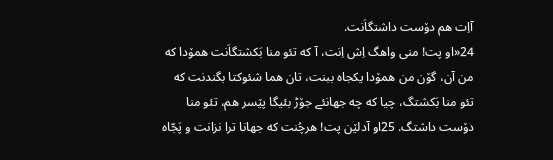آاِت هم دۆست داشتگاَنت.
24«او پت! منی واهگ اِش اِنت، آ که تئو منا بَکشتگاَنت همۆدا که من آن، گۆن من همۆدا یکجاه ببنت، تان هما شئوکتا بگندنت که تئو منا بَکشتگ، چیا که چه جهانئے جۆڑ بئیگا پێسر هم، تئو منا دۆست داشتگ. 25او آدلێن پت! هرچُنت که جهانا ترا نزانت و پَجّاه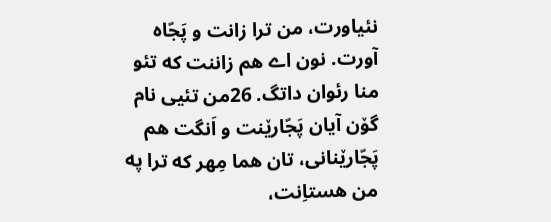نئیاورت، من ترا زانت و پَجّاه آورت. نون اے هم زاننت که تئو منا رئوان داتگ. 26من تئیی نام گۆن آیان پَجّارێنت و اَنگت هم پَجّارێنانی، تان هما مِهر که ترا په من هستاِنت،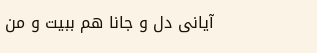آیانی دل و جانا هم ببیت و من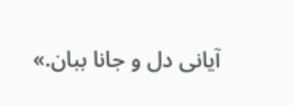آیانی دل و جانا ببان.»